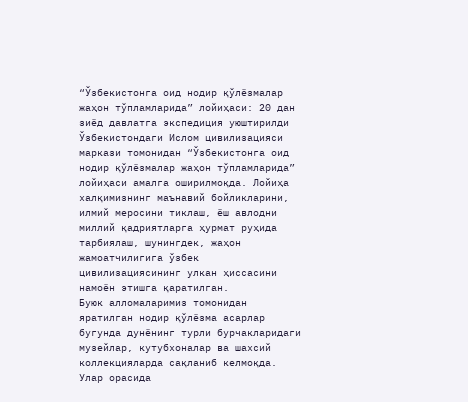“Ўзбекистонга оид нодир қўлёзмалар жаҳон тўпламларида” лойиҳаси: 20 дан зиёд давлатга экспедиция уюштирилди
Ўзбекистондаги Ислом цивилизацияси маркази томонидан “Ўзбекистонга оид нодир қўлёзмалар жаҳон тўпламларида” лойиҳаси амалга оширилмоқда. Лойиҳа халқимизнинг маънавий бойликларини, илмий меросини тиклаш, ёш авлодни миллий қадриятларга ҳурмат руҳида тарбиялаш, шунингдек, жаҳон жамоатчилигига ўзбек цивилизациясининг улкан ҳиссасини намоён этишга қаратилган.
Буюк алломаларимиз томонидан яратилган нодир қўлёзма асарлар бугунда дунёнинг турли бурчакларидаги музейлар, кутубхоналар ва шахсий коллекцияларда сақланиб келмоқда. Улар орасида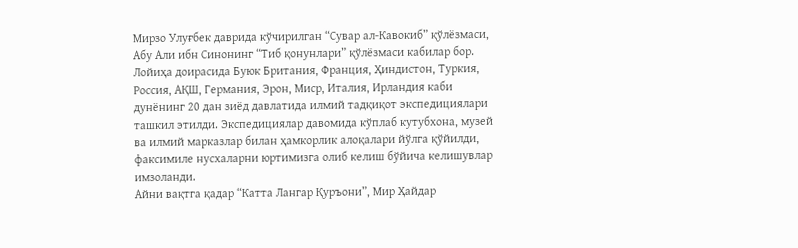Мирзо Улуғбек даврида кўчирилган “Сувар ал-Кавокиб” қўлёзмаси, Абу Али ибн Синонинг “Тиб қонунлари” қўлёзмаси кабилар бор.
Лойиҳа доирасида Буюк Британия, Франция, Ҳиндистон, Туркия, Россия, АҚШ, Германия, Эрон, Миср, Италия, Ирландия каби дунёнинг 20 дан зиёд давлатида илмий тадқиқот экспедициялари ташкил этилди. Экспедициялар давомида кўплаб кутубхона, музей ва илмий марказлар билан ҳамкорлик алоқалари йўлга қўйилди, факсимиле нусхаларни юртимизга олиб келиш бўйича келишувлар имзоланди.
Айни вақтга қадар “Катта Лангар Қуръони”, Мир Ҳайдар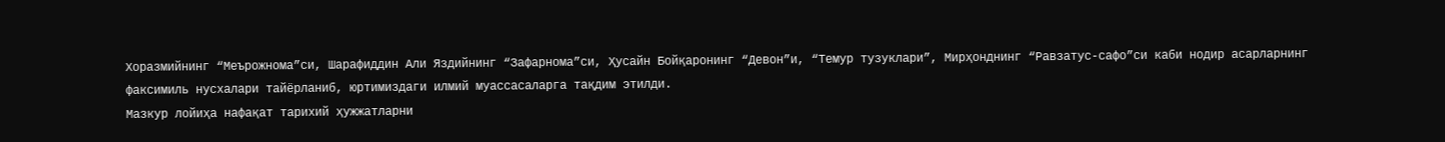Хоразмийнинг “Меърожнома”си, Шарафиддин Али Яздийнинг “Зафарнома”си, Ҳусайн Бойқаронинг “Девон”и, “Темур тузуклари”, Мирҳонднинг “Равзатус-сафо”си каби нодир асарларнинг факсимиль нусхалари тайёрланиб, юртимиздаги илмий муассасаларга тақдим этилди.
Мазкур лойиҳа нафақат тарихий ҳужжатларни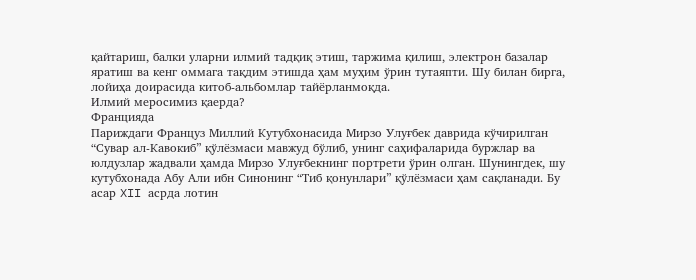қайтариш, балки уларни илмий тадқиқ этиш, таржима қилиш, электрон базалар яратиш ва кенг оммага тақдим этишда ҳам муҳим ўрин тутаяпти. Шу билан бирга, лойиҳа доирасида китоб-альбомлар тайёрланмоқда.
Илмий меросимиз қаерда?
Францияда
Париждаги Француз Миллий Кутубхонасида Мирзо Улуғбек даврида кўчирилган “Сувар ал-Кавокиб” қўлёзмаси мавжуд бўлиб, унинг саҳифаларида буржлар ва юлдузлар жадвали ҳамда Мирзо Улуғбекнинг портрети ўрин олган. Шунингдек, шу кутубхонада Абу Али ибн Синонинг “Тиб қонунлари” қўлёзмаси ҳам сақланади. Бу асар XII асрда лотин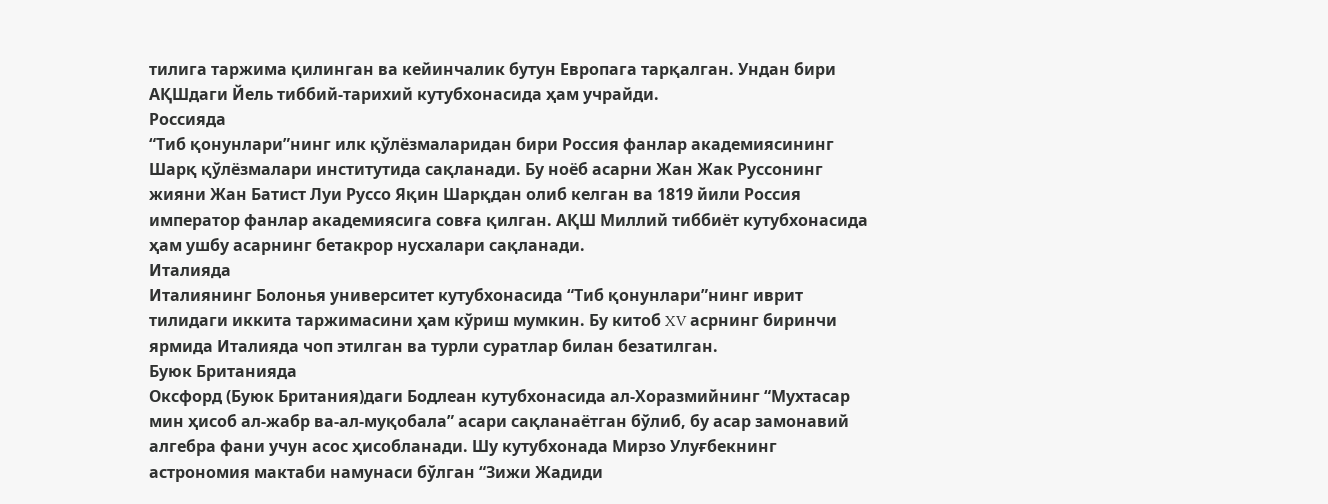тилига таржима қилинган ва кейинчалик бутун Европага тарқалган. Ундан бири АҚШдаги Йель тиббий-тарихий кутубхонасида ҳам учрайди.
Россияда
“Тиб қонунлари”нинг илк қўлёзмаларидан бири Россия фанлар академиясининг Шарқ қўлёзмалари институтида сақланади. Бу ноёб асарни Жан Жак Руссонинг жияни Жан Батист Луи Руссо Яқин Шарқдан олиб келган ва 1819 йили Россия император фанлар академиясига совға қилган. АҚШ Миллий тиббиёт кутубхонасида ҳам ушбу асарнинг бетакрор нусхалари сақланади.
Италияда
Италиянинг Болонья университет кутубхонасида “Тиб қонунлари”нинг иврит тилидаги иккита таржимасини ҳам кўриш мумкин. Бу китоб XV асрнинг биринчи ярмида Италияда чоп этилган ва турли суратлар билан безатилган.
Буюк Британияда
Оксфорд (Буюк Британия)даги Бодлеан кутубхонасида ал-Хоразмийнинг “Мухтасар мин ҳисоб ал-жабр ва-ал-муқобала” асари сақланаётган бўлиб, бу асар замонавий алгебра фани учун асос ҳисобланади. Шу кутубхонада Мирзо Улуғбекнинг астрономия мактаби намунаси бўлган “Зижи Жадиди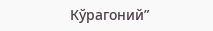Кўрагоний”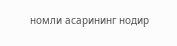номли асарининг нодир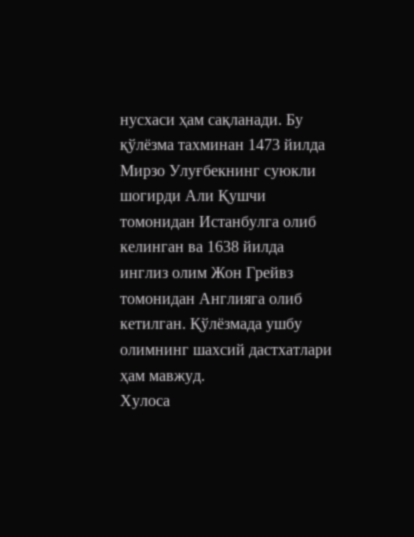нусхаси ҳам сақланади. Бу қўлёзма тахминан 1473 йилда Мирзо Улуғбекнинг суюкли шогирди Али Қушчи томонидан Истанбулга олиб келинган ва 1638 йилда инглиз олим Жон Грейвз томонидан Англияга олиб кетилган. Қўлёзмада ушбу олимнинг шахсий дастхатлари ҳам мавжуд.
Хулоса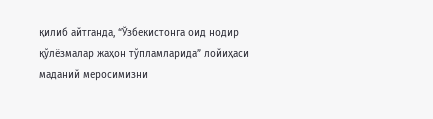қилиб айтганда, “Ўзбекистонга оид нодир қўлёзмалар жаҳон тўпламларида” лойиҳаси маданий меросимизни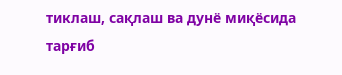тиклаш, сақлаш ва дунё миқёсида тарғиб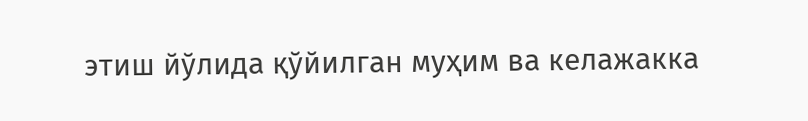этиш йўлида қўйилган муҳим ва келажакка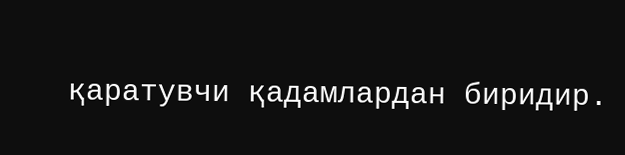қаратувчи қадамлардан биридир.